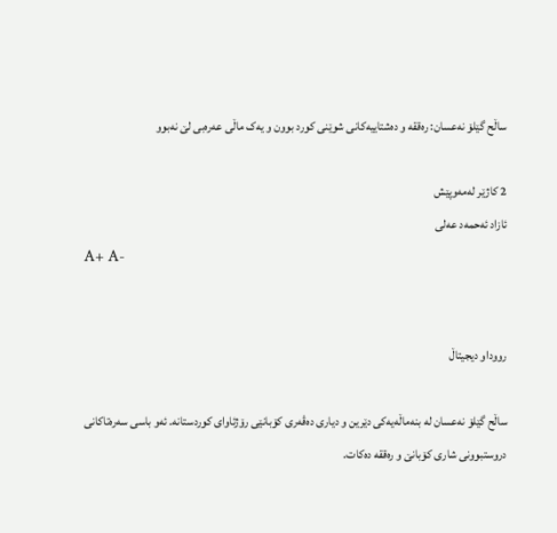ساڵح گێلۆ نەعسان: رەققە و دەشتاییەکانی شوێنی کورد بوون و یەک ماڵی عەرەبی لێ نەبوو

2 کاژێر له‌مه‌وپێش
ئازاد ئەحمەد عەلی
A+ A-


رووداو دیجیتاڵ

ساڵح گێلۆ نەعسان لە بنەماڵەیەکی دێرین و دیاری دەڤەری کۆبانێی رۆژئاوای کوردستانە. ئەو باسی سەرەتاکانی دروستبوونی شاری کۆبانێ و رەققە دەکات.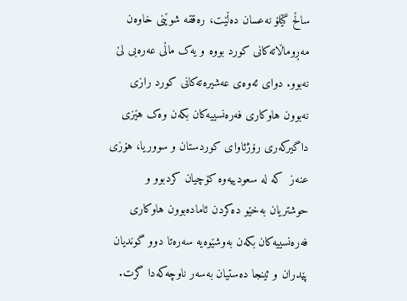ساڵح گێلۆ نەعسان دەڵێت، رەققە شوێنی خاوەن مەڕوماڵاتەکانی کورد بووە و یەک ماڵی عەرەبی لێ نەبوو. دوای ئەوەی عەشیرەتەکانی کورد رازی نەبوون هاوکاری فەرەنسییەکان بکەن وەک هێزی داگیرکەری رۆژئاوای کوردستان و سووریا، هۆزی عنەز  کە لە سعودییەوە کۆچیان کردبوو و حوشتریان بەخێو دەکردن ئامادەبوون هاوکاری فەرەنسییەکان بکەن بەوشێوەیە سەرەتا دوو گوندیان پێدران و ئینجا دەستیان بەسەر ناوچەکەدا گرت.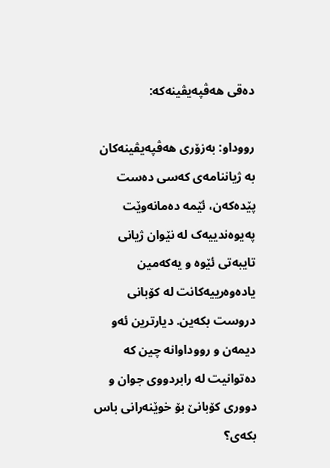دەقی هەڤپەیڤینەکە:

رووداو: بەزۆری هەڤپەیڤینەکان بە ژیاننامەی کەسی دەست پێدەکەن، ئێمە دەمانەوێت پەیوەندییەک لە نێوان ژیانی تایبەتی ئێوە و یەکەمین یادەوەرییەکانت لە کۆبانی دروست بکەین. دیارترین ئەو دیمەن و رووداوانە چین کە دەتوانیت لە رابردووی جوان و دووری کۆبانێ بۆ خوێنەرانی باس بکەی؟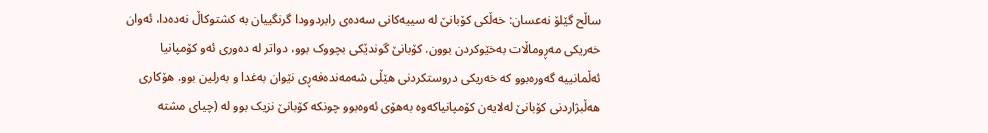ساڵح گێلۆ نەعسان: خەڵکی کۆبانێ لە سییەکانی سەدەی رابردوودا گرنگییان بە کشتوکاڵ نەدەدا، ئەوان خەریکی مەڕوماڵات بەخێوکردن بوون. کۆبانێ گوندێکی بچووک بوو، دواتر لە دەوری ئەو کۆمپانیا ئەڵمانییە گەورەبوو کە خەریکی دروستکردنی هێڵی شەمەندەفەڕی نێوان بەغدا و بەرلین بوو. هۆکاری هەڵبژاردنی کۆبانێ لەلایەن کۆمپانیاکەوە بەهۆی ئەوەبوو چونکە کۆبانێ نزیک بوو لە (چیای مشتە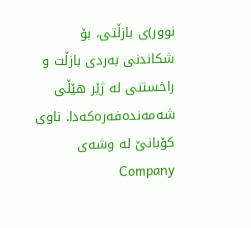نوور)ی بازڵتی، بۆ شکاندنی بەردی بازڵت و راخستنی لە ژێر هێڵی شەمەندەفەرەکەدا. ناوی کۆبانێ لە وشەی Company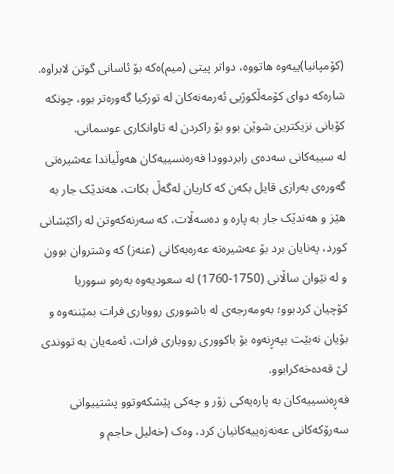(کۆمپانیا)ییەوە هاتووە، دواتر پیتی (میم)ەکە بۆ ئاسانی گوتن لابراوە. شارەکە دوای کۆمەڵکوژیی ئەرمەنەکان لە تورکیا گەورەتر بوو، چونکە کۆبانی نزیکترین شوێن بوو بۆ راکردن لە تاوانکاری عوسمانی.
لە سییەکانی سەدەی رابردوودا فەرەنسییەکان هەوڵیاندا عەشیرەتی گەورەی بەرازی قایل بکەن کە کاریان لەگەڵ بکات، هەندێک جار بە هێز و هەندێک جار بە پارە و دەسەڵات، کە سەرنەکەوتن لە راکێشانی کورد، پەنایان برد بۆ عەشیرەتە عەرەبەکانی (عنەز) کە وشتروان بوون و لە نێوان ساڵانی (1750-1760) لە سعودیەوە بەرەو سووریا کۆچیان کردبوو؛ بەومەرجەی لە باشووری رووباری فرات بمێننەوە و بۆیان نەبێت بپەڕنەوە بۆ باکووری رووباری فرات، ئەمەیان بە تووندی لێ قەدەخەکرابوو.
فەڕەنسییەکان بە پارەیەکی زۆر و چەکی پێشکەوتوو پشتییوانی سەرۆکەکانی عەنەزەییەکانیان کرد، وەک (خەلیل حاجم و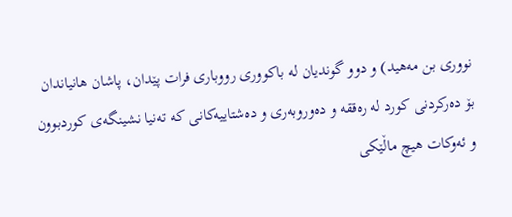نووری بن مەهید) و دوو گوندیان لە باکووری رووباری فرات پێدان، پاشان هانیاندان بۆ دەرکردنی کورد لە رەققە و دەوروبەری و دەشتاییەکانی کە تەنیا نشینگەی کوردبوون و ئەوکات هیچ ماڵێکی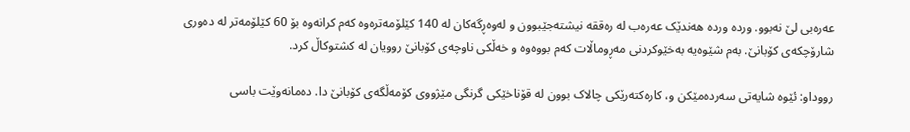عەرەبی لێ نەبوو. وردە وردە هەندێک عەرەب لە رەققە نیشتەجێبوون و لەوەڕگەکان لە 140 کێلۆمەترەوە کەم کرانەوە بۆ 60 کێلۆمەتر لە دەوری شارۆچکەی کۆبانێ. بەم شێوەیە بەخێوکردنی مەڕوماڵات کەم بووەوە و خەڵکی ناوچەی کۆبانێ روویان لە کشتوکاڵ کرد.

رووداو: ئێوە شایەتی سەردەمێکن و، کارەکتەرێکی چالاک بوون لە قۆناخێکی گرنگی مێژووی کۆمەڵگەی کۆبانێ دا. دەمانەوێت باسی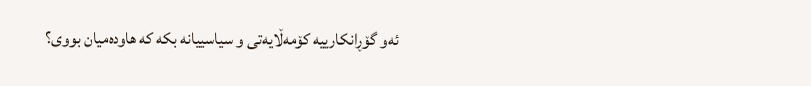ئەو گۆڕانکارییە کۆمەڵایەتی و سیاسییانە بکە کە هاودەمیان بووی؟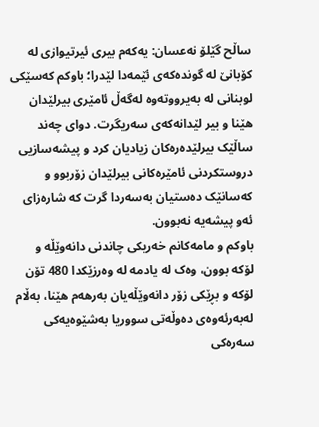ساڵح گێلۆ نەعسان: یەکەم بیری ئیرتیوازی لە کۆبانێ لە گوندەکەی ئێمەدا لێدرا؛ باوکم کەسێکی لوبنانی لە بەیرووتەوە لەگەڵ ئامێری بیرلێدان هێنا و بیر لێدانەکەی سەریگرت. دوای چەند ساڵێک بیرلێدەرەکان زیادیان کرد و پیشەسازیی دروستکردنی ئامێرەکانی بیرلێدان زۆربوو و کەسانێک دەستیان بەسەردا گرت کە شارەزای ئەو پیشەیە نەبوون.
باوکم و مامەکانم خەریکی چاندنی دانەوێڵە و لۆکە بوون، وەک لە یادمە لە وەرزێکدا 480 تۆن لۆکە و بڕێکی زۆر دانەوێڵەیان بەرهەم هێنا، بەڵام لەبەرئەوەی دەوڵەتی سووریا بەشێوەیەکی سەرەکی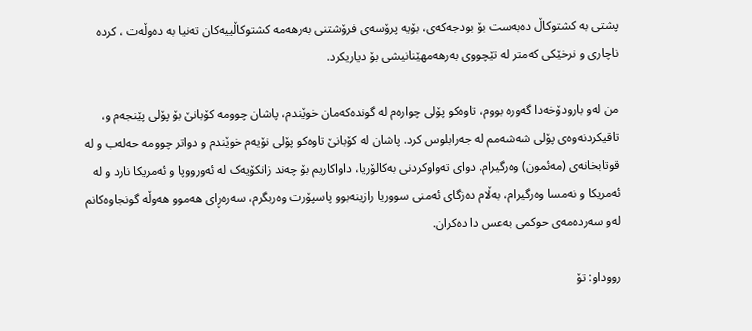پشتی بە کشتوکاڵ دەبەست بۆ بودجەکەی، بۆیە پرۆسەی فرۆشتنی بەرهەمە کشتوکاڵییەکان تەنیا بە دەوڵەت ، کردە ناچاری و نرخێکی کەمتر لە تێچووی بەرهەمهێنانیشی بۆ دیاریکرد.

من لەو بارودۆخەدا گەورە بووم، تاوەکو پۆلی چوارەم لە گوندەکەمان خوێندم، پاشان چوومە کۆبانێ بۆ پۆلی پێنجەم و،  تاقیکردنەوەی پۆلی شەشەمم لە جەرابلوس کرد. پاشان لە کۆبانێ تاوەکو پۆلی نۆیەم خوێندم و دواتر چوومە حەلەب و لە قوتابخانەی (مەئمون) وەرگیرام. دوای تەواوکردنی بەکالۆریا، داواکاریم بۆ چەند زانکۆیەک لە ئەورووپا و ئەمریکا نارد و لە ئەمریکا و نەمسا وەرگیرام، بەڵام دەزگای ئەمنی سووریا رازینەبوو پاسپۆرت وەربگرم، سەرەڕای هەموو هەوڵە گونجاوەکانم لەو سەردەمەی حوکمی بەعس دا دەکران.

رووداو: تۆ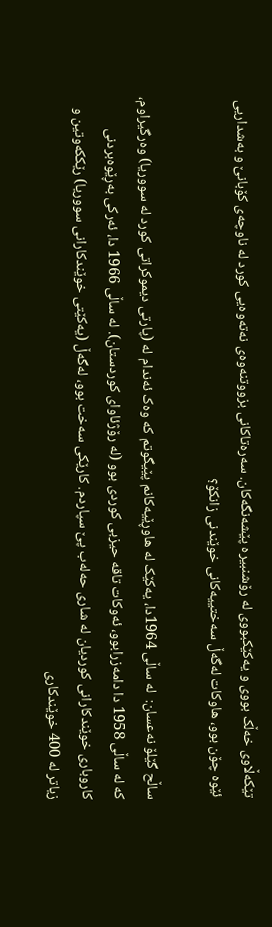تێکەڵاوی خەڵک بووی و یەکێکبووی لە رۆشنبیرە پێشەنگەکان. سەرەتاکانی بزووتنەوەی نەتەوەیی کورد لە ناوچەی کۆبانێ و بەشداریی ئێوە چۆن بوو، هاوکات لەگەڵ سەختییەکانی خوێندنی زانکۆ؟

ساڵح گێلۆ نەعسان:  لە ساڵی 1964دا، یەکێک لە هاوڕێیەکانم پێیگوتم کە وەک ئەندام لە (پارتی دیموکراتی کورد لە سووریا) وەرگیراوم، کە لە ساڵی 1958 دا دامەزرابوو، ئەوکات تاقە حیزبی کوردی بوو (لە رۆژئاوای کوردستان). لە ساڵی 1966 دا، ئەرکی بەڕێوەبردنی کاروباری خوێندکارانی کوردیان لە شاری حەلەب پێ سپاردم. کارێکی سەخت بوو، لەگەڵ (یەکێتی خوێندکارانی سووریا) رێککەوتین و زیاتر لە 400 خوێندکاری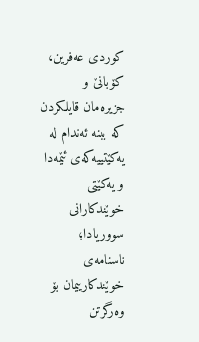کوردی عەفرین، کۆبانێ و جزیرەمان قایلکردن کە ببنە ئەندام لە یەکێتییەکەی ئێمەدا و یەکێتی خوێندکارانی سووریادا؛ ناسنامەی خوێندکارییمان بۆ وەرگرتن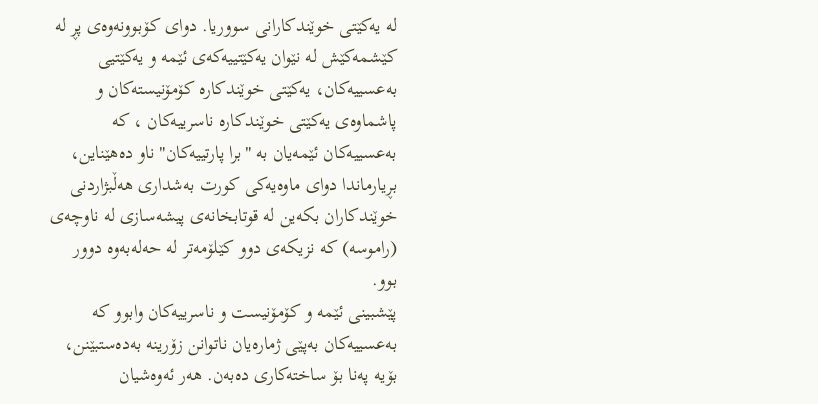لە یەکێتی خوێندکارانی سووریا. دوای کۆبوونەوەی پڕ لە کێشمەکێش لە نێوان یەکێتییەکەی ئێمە و یەکێتیی بەعسییەکان، یەکێتی خوێندکارە کۆمۆنیستەکان و پاشماوەی یەکێتی خوێندکارە ناسرییەکان ، کە بەعسییەکان ئێمەیان بە "برا پارتییەکان" ناو دەهێناین، بڕیارماندا دوای ماوەیەکی کورت بەشداری هەڵبژاردنی خوێندکاران بکەین لە قوتابخانەی پیشەسازی لە ناوچەی (راموسە) کە نزیکەی دوو کێلۆمەتر لە حەلەبەوە دوور بوو.
پێشبینی ئێمە و کۆمۆنیست و ناسرییەکان وابوو کە بەعسییەکان بەپێی ژمارەیان ناتوانن زۆرینە بەدەستبێنن، بۆیە پەنا بۆ ساختەکاری دەبەن. هەر ئەوەشیان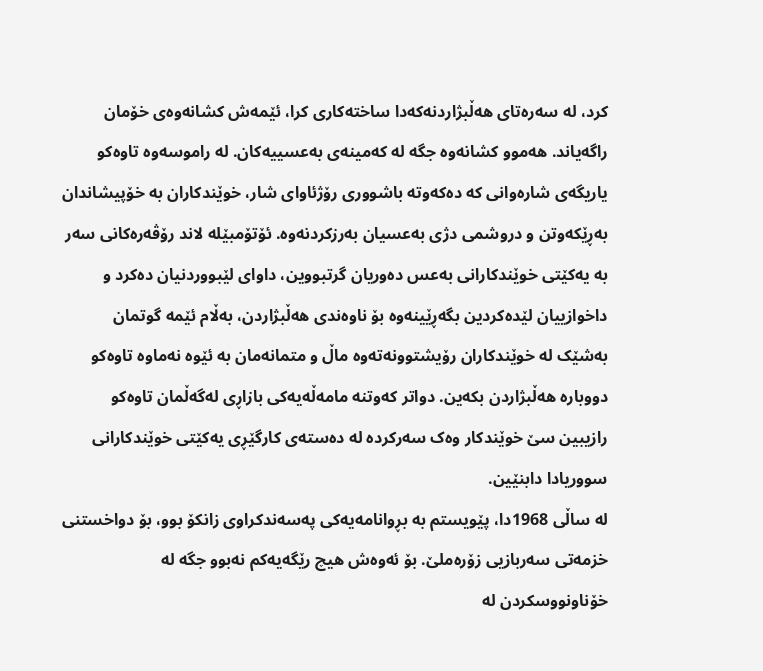کرد، لە سەرەتای هەڵبژاردنەکەدا ساختەکاری کرا، ئێمەش کشانەوەی خۆمان راگەیاند. هەموو کشانەوە جگە لە کەمینەی بەعسییەکان. لە راموسەوە تاوەکو یاریگەی شارەوانی کە دەکەوتە باشووری رۆژئاوای شار، خوێندکاران بە خۆپیشاندان بەڕێکەوتن و دروشمی دژی بەعسیان بەرزکردنەوە. ئۆتۆمبێلە لاند رۆڤەرەکانی سەر بە یەکێتی خوێندکارانی بەعس دەوریان گرتبووین، داوای لێبووردنیان دەکرد و داخوازییان لێدەکردین بگەڕێینەوە بۆ ناوەندی هەڵبژاردن، بەڵام ئێمە گوتمان بەشێک لە خوێندکاران رۆیشتوونەتەوە ماڵ و متمانەمان بە ئێوە نەماوە تاوەکو دووبارە هەڵبژاردن بکەین. دواتر کەوتنە مامەڵەیەکی بازاڕی لەگەڵمان تاوەکو رازیبین سێ خوێندکار وەک سەرکردە لە دەستەی کارگێڕی یەکێتی خوێندکارانی سووریادا دابنێین.
لە ساڵی 1968دا، پێویستم بە بڕوانامەیەکی پەسەندکراوی زانکۆ بوو، بۆ دواخستنی خزمەتی سەربازیی زۆرەملێ. بۆ ئەوەش هیچ رێگەیەکم نەبوو جگە لە خۆناونووسکردن لە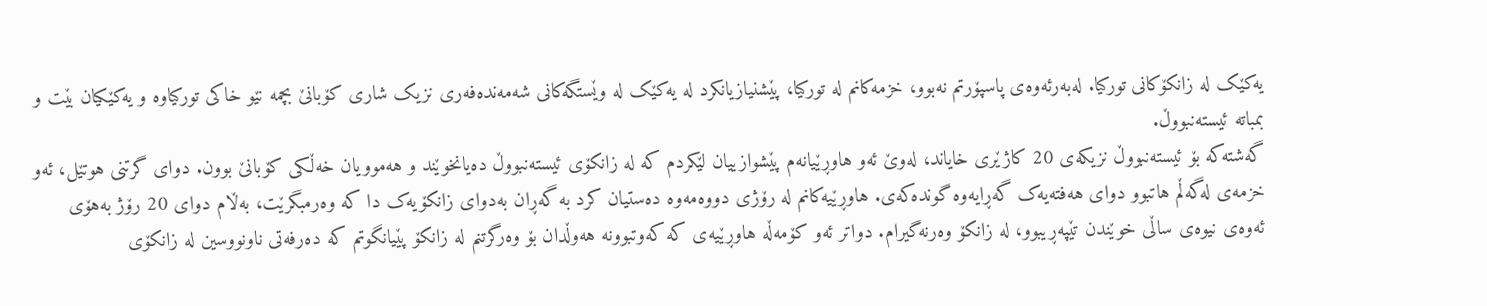یەکێک لە زانکۆکانی تورکیا. لەبەرئەوەی پاسپۆرتم نەبوو، خزمەکانم لە تورکیا، پێشنیازیانکرد لە یەکێک لە وێستگەکانی شەمەندەفەری نزیک شاری کۆبانێ بچمە نێو خاکی تورکیاوە و یەکێکیان بێت و بمباتە ئیستەنبووڵ.
گەشتەکە بۆ ئیستەنبووڵ نزیکەی 20 کاژێری خایاند، لەوێ ئەو هاوڕێیانەم پێشوازییان لێکردم کە لە زانکۆی ئیستەنبووڵ دەیانخوێند و هەموویان خەڵکی کۆبانێ بوون. دوای گرتنی هوتێل، ئەو خزمەی لەگەڵم هاتبوو دوای هەفتەیەک گەڕایەوە گوندەکەی. هاوڕێیەکانم لە رۆژی دووەمەوە دەستیان کرد بە گەڕان بەدوای زانکۆیەک دا کە وەرمبگرێت، بەڵام دوای 20 رۆژ بەهۆی ئەوەی نیوەی ساڵی خوێندن تێپەڕیبوو، لە زانکۆ وەرنەگیرام. دواتر ئەو کۆمەڵە هاوڕێیەی کە کەوتبوونە هەوڵدان بۆ وەرگرتنم لە زانکۆ پێیانگوتم کە دەرفەتی ناونووسین لە زانکۆی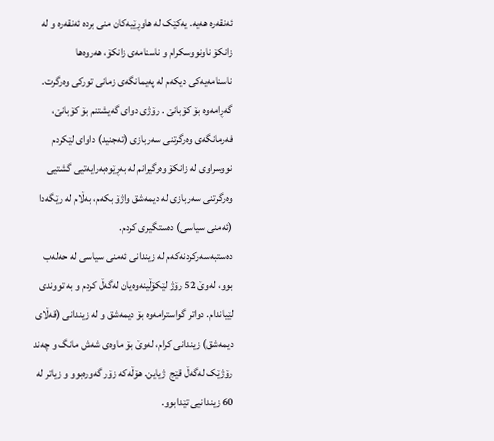ئەنقەرە هەیە. یەکێک لە هاوڕێیەکان منی بردە ئەنقەرە و لە زانکۆ ناونووسکرام و ناسنامەی زانکۆ، هەروەها ناسنامەیەکی دیکەم لە پەیمانگەی زمانی تورکی وەرگرت.
گەڕامەوە بۆ کۆبانێ . رۆژی دوای گەیشتنم بۆ کۆبانێ، فەرمانگەی وەرگرتنی سەربازی (تەجنید) داوای لێکردم نووسراوی لە زانکۆ وەرگیرانم لە بەڕێوەبەرایەتیی گشتیی وەرگرتنی سەربازی لە دیمەشق واژۆ بکەم، بەڵام لە رێگەدا (ئەمنی سیاسی) دەستگیری کردم.
دەستبەسەرکردنەکەم لە زیندانی ئەمنی سیاسی لە حەلەب بوو، لەوێ 52 رۆژ لێکۆڵینەوەیان لەگەڵ کردم و بە تووندی لێیاندام. دواتر گواسترامەوە بۆ دیمەشق و لە زیندانی (قەڵای دیمەشق) زیندانی کرام، لەوێ بۆ ماوەی شەش مانگ و چەند رۆژێک لەگەڵ قێج  ژیاین. هۆڵەکە زۆر گەورەبوو و زیاتر لە 60 زیندانیی تێدابوو.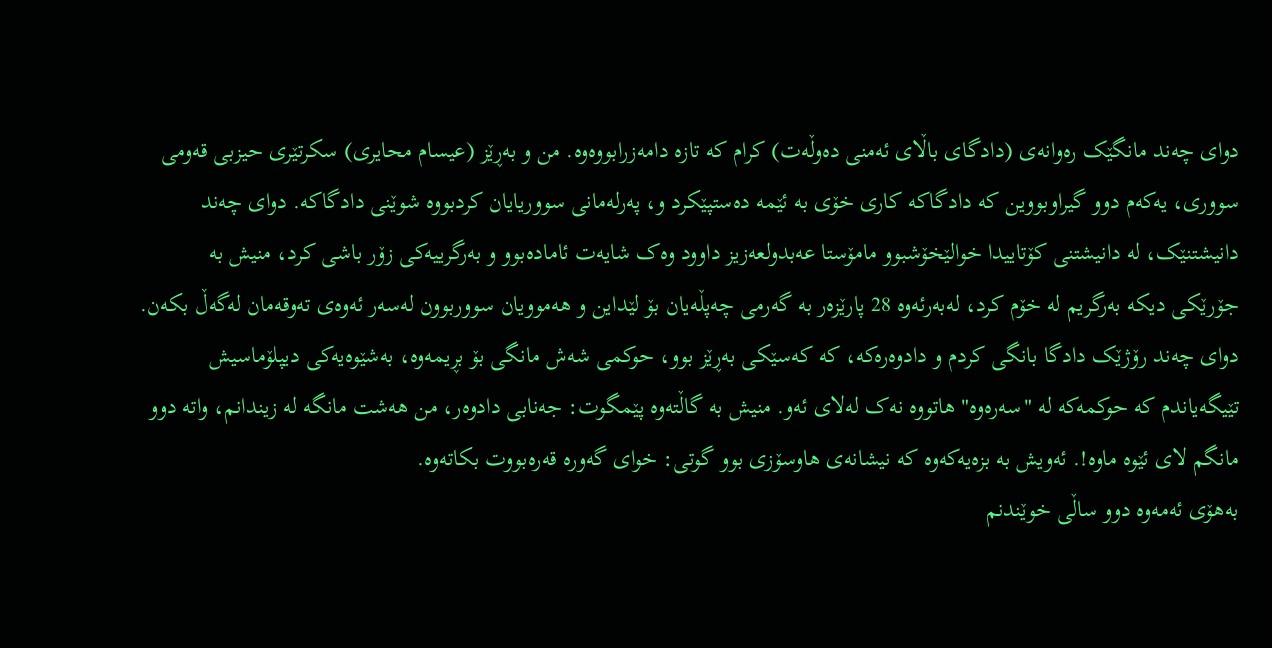دوای چەند مانگێک رەوانەی (دادگای باڵای ئەمنی دەوڵەت) کرام کە تازە دامەزرابووەوە. من و بەڕێز (عیسام محایری) سکرتێری حیزبی قەومی سووری، یەکەم دوو گیراوبووین کە دادگاکە کاری خۆی بە ئێمە دەستپێکرد و، پەرلەمانی سووریایان کردبووە شوێنی دادگاکە. دوای چەند دانیشتنێک، لە دانیشتنی کۆتاییدا خوالێخۆشبوو مامۆستا عەبدولعەزیز داوود وەک شایەت ئامادەبوو و بەرگرییەکی زۆر باشی کرد، منیش بە جۆرێکی دیکە بەرگریم لە خۆم کرد، لەبەرئەوە 28 پارێزەر بە گەرمی چەپڵەیان بۆ لێداین و هەموویان سووربوون لەسەر ئەوەی تەوقەمان لەگەڵ بکەن. دوای چەند رۆژێک دادگا بانگی کردم و دادوەرەکە، کە کەسێکی بەڕێز بوو، حوکمی شەش مانگی بۆ بڕیمەوە، بەشێوەیەکی دیپلۆماسیش تێیگەیاندم کە حوکمەکە لە "سەرەوە" هاتووە نەک لەلای ئەو. منیش بە گاڵتەوە پێمگوت: جەنابی دادوەر، من هەشت مانگە لە زیندانم، واتە دوو مانگم لای ئێوە ماوە!. ئەویش بە بزەیەکەوە کە نیشانەی هاوسۆزی بوو گوتی: خوای گەورە قەرەبووت بکاتەوە.
بەهۆی ئەمەوە دوو ساڵی خوێندنم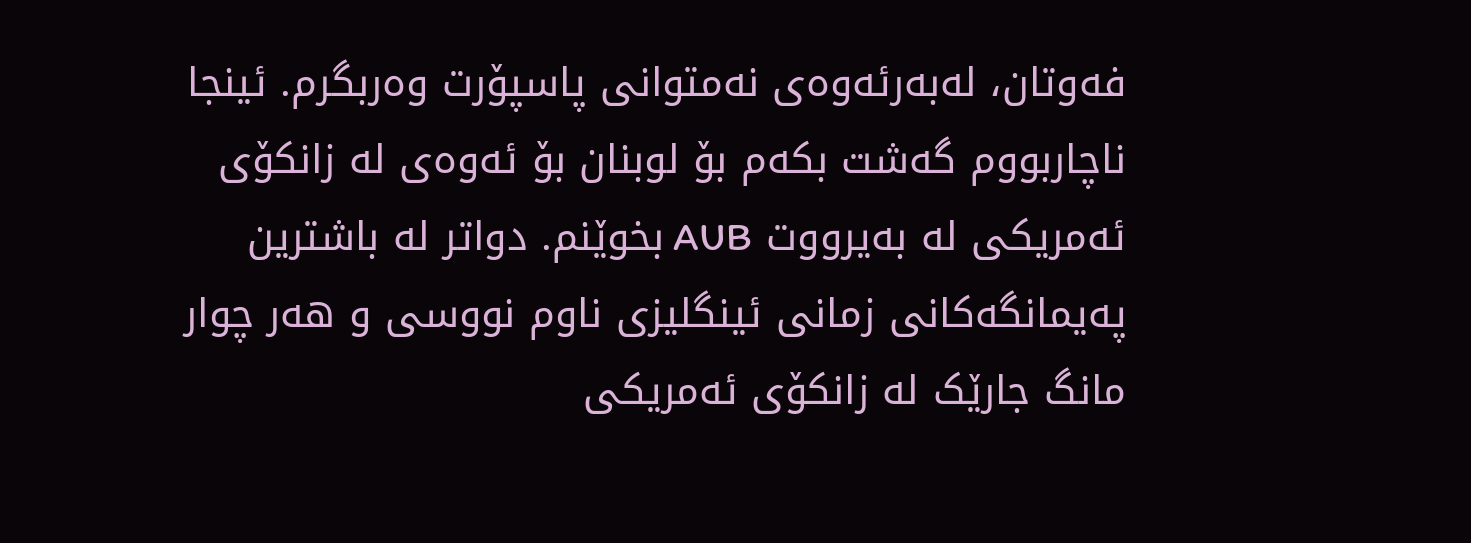فەوتان، لەبەرئەوەی نەمتوانی پاسپۆرت وەربگرم. ئینجا ناچاربووم گەشت بکەم بۆ لوبنان بۆ ئەوەی لە زانکۆی ئەمریکی لە بەیرووت AUB بخوێنم. دواتر لە باشترین پەیمانگەکانی زمانی ئینگلیزی ناوم نووسی و هەر چوار مانگ جارێک لە زانکۆی ئەمریکی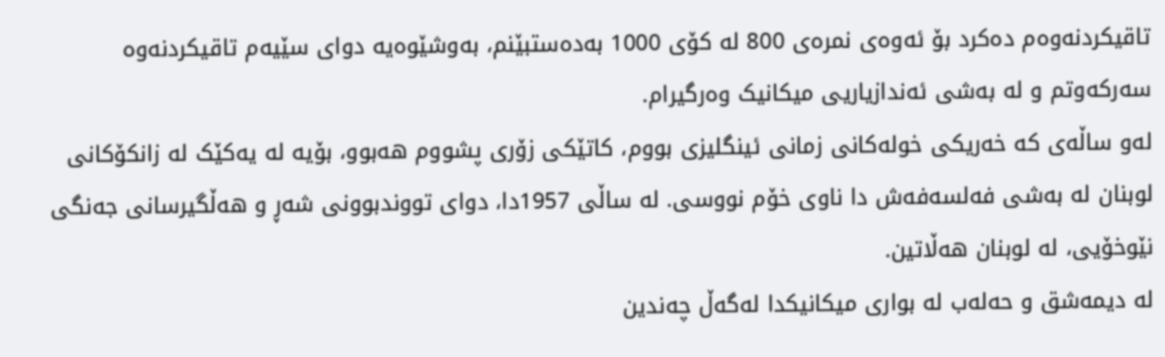تاقیکردنەوەم دەکرد بۆ ئەوەی نمرەی 800 لە کۆی 1000 بەدەستبێنم، بەوشێوەیە دوای سێیەم تاقیکردنەوە سەرکەوتم و لە بەشی ئەندازیاریی میکانیک وەرگیرام.
لەو ساڵەی کە خەریکی خولەکانی زمانی ئینگلیزی بووم، کاتێکی زۆری پشووم هەبوو، بۆیە لە یەکێک لە زانکۆکانی لوبنان لە بەشی فەلسەفەش دا ناوی خۆم نووسی. لە ساڵی 1957دا، دوای تووندبوونی شەڕ و هەڵگیرسانی جەنگی نێوخۆیی، لە لوبنان هەڵاتین.
لە دیمەشق و حەلەب لە بواری میکانیکدا لەگەڵ چەندین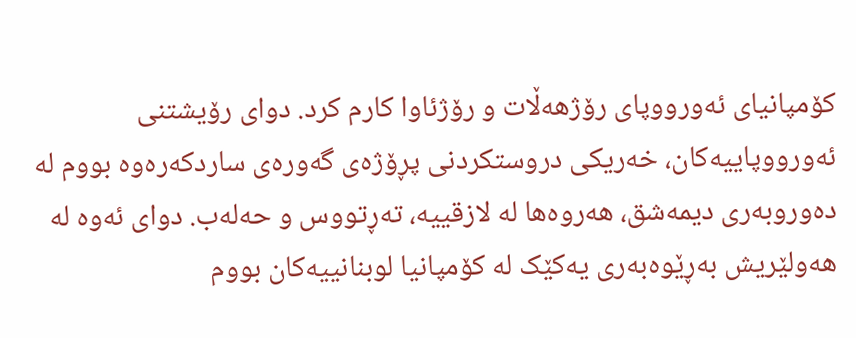کۆمپانیای ئەورووپای رۆژهەڵات و رۆژئاوا کارم کرد. دوای رۆیشتنی ئەورووپاییەکان، خەریکی دروستکردنی پڕۆژەی گەورەی ساردکەرەوە بووم لە دەوروبەری دیمەشق، هەروەها لە لازقییە، تەڕتووس و حەلەب. دوای ئەوە لە هەولێریش بەڕێوەبەری یەکێک لە کۆمپانیا لوبنانییەکان بووم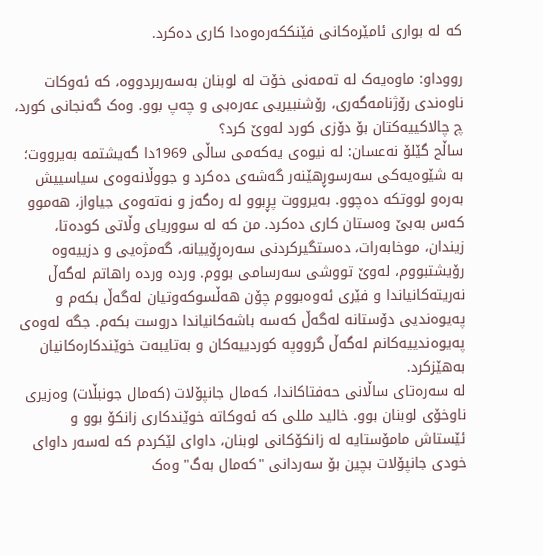کە لە بواری ئامێرەکانی فێنککەرەوەدا کاری دەکرد.

رووداو: ماوەیەک لە تەمەنی خۆت لە لوبنان بەسەربردووە، کە ئەوکات ناوەندی رۆژنامەگەری، رۆشنبیریی عەرەبی و چەپ بوو. وەک گەنجانی کورد، چ چالاکییەکتان بۆ دۆزی کورد لەوێ کرد؟
ساڵح گێلۆ نەعسان: لە نیوەی یەکەمی ساڵی 1969دا گەیشتمە بەیرووت؛ بە شێوەیەکی سەرسوڕهێنەر گەشەی دەکرد و جووڵانەوەی سیاسییش بەرەو لووتکە دەچوو. بەیرووت پڕبوو لە رەگەز و نەتەوەی جیاواز، هەموو کەس بەبێ وەستان کاری دەکرد. من کە لە سووریای وڵاتی کودەتا، زیندان، موخابەرات، دەستگیرکردنی سەرەڕۆییانە، گەمژەیی و دزییەوە رۆیشتبووم، لەوێ تووشی سەرسامی بووم. وردە وردە راهاتم لەگەڵ نەریتەکانیاندا و فێری ئەوەبووم چۆن هەڵسوکەوتیان لەگەڵ بکەم و پەیوەندیی دۆستانە لەگەڵ کەسە باشەکانیاندا دروست بکەم. جگە لەوەی پەیوەندییەکانم لەگەڵ گرووپە کوردییەکان و بەتایبەت خوێندکارەکانیان بەهێزکرد.
لە سەرەتای ساڵانی حەفتاکاندا، کەمال جانپۆلات (کەمال جونبڵات) وەزیری ناوخۆی لوبنان بوو. خالید مللی کە ئەوکاتە خوێندکاری زانکۆ بوو و ئێستاش مامۆستایە لە زانکۆکانی لوبنان، داوای لێکردم کە لەسەر داوای خودی جانپۆلات بچین بۆ سەردانی "کەمال بەگ" وەک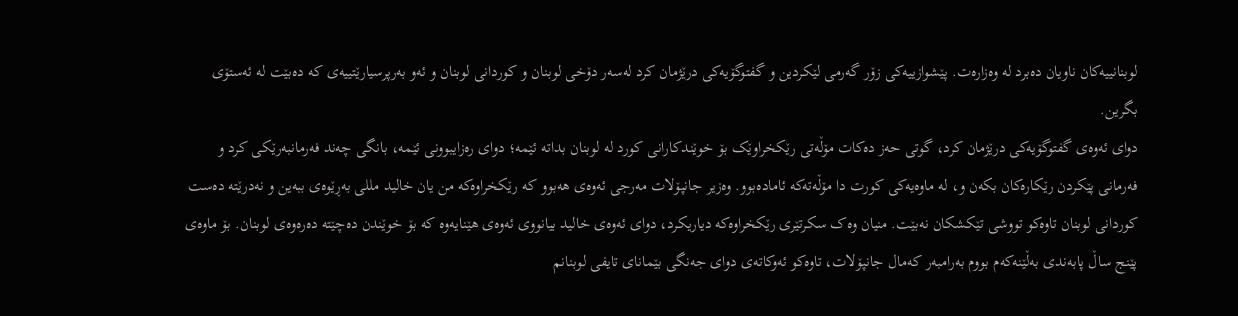لوبنانییەکان ناویان دەبرد لە وەزارەت. پێشوازییەکی زۆر گەرمی لێکردین و گفتوگۆیەکی درێژمان کرد لەسەر دۆخی لوبنان و کوردانی لوبنان و ئەو بەرپرسیارێتییەی کە دەبێت لە ئەستۆی بگرین.
دوای ئەوەی گفتوگۆیەکی درێژمان کرد، گوتی حەز دەکات مۆڵەتی رێکخراوێک بۆ خوێندکارانی کورد لە لوبنان بداتە ئێمە؛ دوای رەزایبوونی ئێمە، بانگی چەند فەرمانبەرێکی کرد و فەرمانی پێکردن رێکارەکان بکەن و، لە ماوەیەکی کورت دا مۆڵەتەکە ئامادەبوو. وەزیر جانپۆلات مەرجی ئەوەی هەبوو کە رێکخراوەکە من یان خالید مللی بەڕێوەی ببەین و نەدرێتە دەست کوردانی لوبنان تاوەکو تووشی تێکشکان نەبێت. منیان وەک سکرتێری رێکخراوەکە دیاریکرد، دوای ئەوەی خالید بیانووی ئەوەی هێنایەوە کە بۆ خوێندن دەچێتە دەرەوەی لوبنان. بۆ ماوەی پێنج ساڵ پابەندی بەڵێنەکەم بووم بەرامبەر کەمال جانپۆلات، تاوەکو ئەوکاتەی دوای جەنگی بێمانای تایفی لوبنانم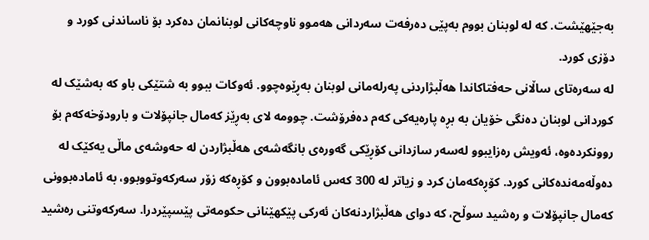بەجێهێشت. کە لە لوبنان بووم بەپێی دەرفەت سەردانی هەموو ناوچەکانی لوبنانمان دەکرد بۆ ناساندنی کورد و دۆزی کورد.
لە سەرەتای ساڵانی حەفتاکاندا هەڵبژاردنی پەرلەمانی لوبنان بەڕێوەچوو. ئەوکات ببوو بە شتێکی باو کە بەشێک لە کوردانی لوبنان دەنگی خۆیان بە بڕە پارەیەکی کەم دەفرۆشت. چوومە لای بەڕێز کەمال جانپۆلات و بارودۆخەکەم بۆ روونکردەوە، ئەویش رەزایبوو لەسەر سازدانی کۆڕێکی گەورەی بانگەشەی هەڵبژاردن لە حەوشەی ماڵی یەکێک لە دەوڵەمەندەکانی کورد. کۆڕەکەمان کرد و زیاتر لە 300 کەس ئامادەبوون و کۆڕەکە زۆر سەرکەوتووبوو، بە ئامادەبوونی کەمال جانپۆلات و رەشید سوڵح، کە دوای هەڵبژاردنەکان ئەرکی پێکهێنانی حکومەتی پێسپێردرا. سەرکەوتنی رەشید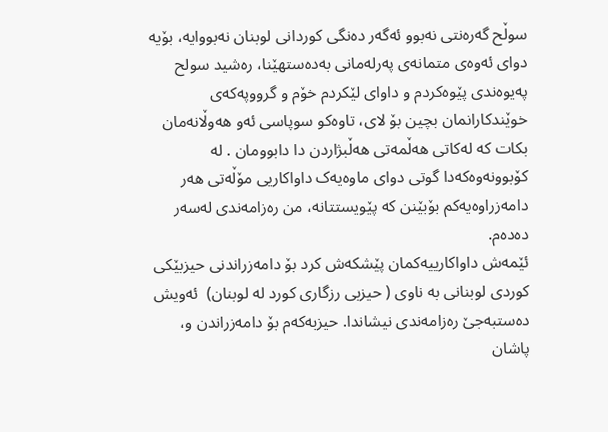سوڵح گەرەنتی نەبوو ئەگەر دەنگی کوردانی لوبنان نەبووایە، بۆیە دوای ئەوەی متمانەی پەرلەمانی بەدەستهێنا، رەشید سولح پەیوەندی پێوەکردم و داوای لێکردم خۆم و گرووپەکەی خوێندکارانمان بچین بۆ لای، تاوەکو سوپاسی ئەو هەوڵانەمان بکات کە لەکاتی هەڵمەتی هەڵبژاردن دا دابوومان . لە کۆبوونەوەکەدا گوتی دوای ماوەیەک داواکاریی مۆڵەتی هەر دامەزراوەیەکم بۆبێنن کە پێویستتانە، من رەزامەندی لەسەر دەدەم.
ئێمەش داواکارییەکمان پێشکەش کرد بۆ دامەزراندنی حیزبێکی کوردی لوبنانی بە ناوی ( حیزبی رزگاری کورد لە لوبنان)  ئەویش دەستبەجێ رەزامەندی نیشاندا. حیزبەکەم بۆ دامەزراندن و، پاشان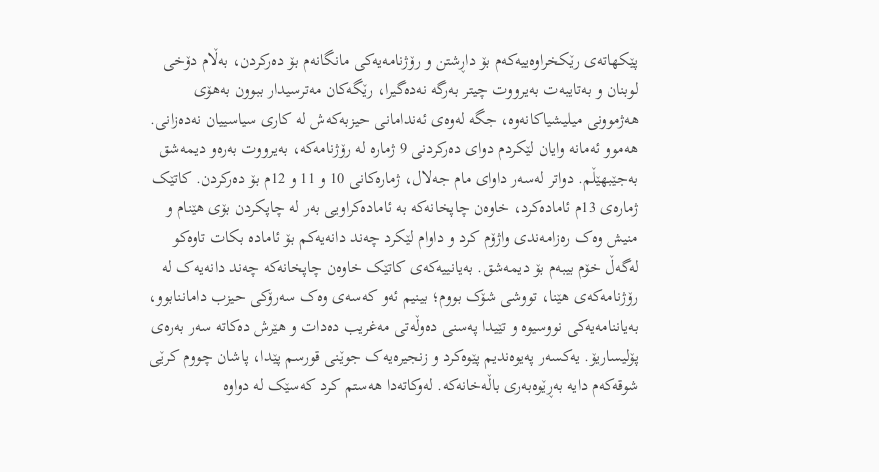پێکهاتەی رێکخراوەییەکەم بۆ داڕشتن و رۆژنامەیەکی مانگانەم بۆ دەرکردن، بەڵام دۆخی لوبنان و بەتایبەت بەیرووت چیتر بەرگە نەدەگیرا، رێگەکان مەترسیدار ببوون بەهۆی هەژموونی میلیشیاکانەوە، جگە لەوەی ئەندامانی حیزبەکەش لە کاری سیاسییان نەدەزانی. هەموو ئەمانە وایان لێکردم دوای دەرکردنی 9 ژمارە لە رۆژنامەکە، بەیرووت بەرەو دیمەشق بەجێبهێڵم. دواتر لەسەر داوای مام جەلال، ژمارەکانی 10 و 11 و 12م بۆ دەرکردن. کاتێک ژمارەی 13م ئامادەکرد، خاوەن چاپخانەکە بە ئامادەکراویی بەر لە چاپکردن بۆی هێنام و منیش وەک رەزامەندی واژۆم کرد و داوام لێکرد چەند دانەیەکم بۆ ئامادە بکات تاوەکو لەگەڵ خۆم بیبەم بۆ دیمەشق. بەیانییەکەی کاتێک خاوەن چاپخانەکە چەند دانەیەک لە رۆژنامەکەی هێنا، تووشی شۆک بووم؛ بینیم ئەو کەسەی وەک سەرۆکی حیزب داماننابوو، بەیاننامەیەکی نووسیوە و تێیدا پەسنی دەوڵەتی مەغریب دەدات و هێرش دەکاتە سەر بەرەی پۆلیساریۆ. یەکسەر پەیوەندیم پێوەکرد و زنجیرەیەک جوێنی قورسم پێدا، پاشان چووم کرێی شوقەکەم دایە بەڕێوەبەری باڵەخانەکە. لەوکاتەدا هەستم کرد کەسێک لە دواوە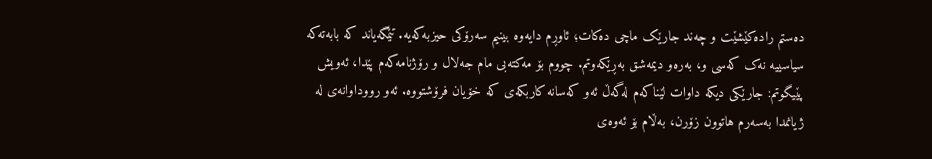دەستم رادەکێشێت و چەند جارێک ماچی دەکات؛ ئاوڕم دایەوە بینیم سەرۆکی حیزبەکەیە. تێمگەیاند کە بابەتەکە سیاسییە نەک کەسی و، بەرەو دیمەشق بەڕێکەوتم. چووم بۆ مەکتەبی مام جەلال و رۆژنامەکەم پێدا، ئەویش پێیگوتم: جارێکی دیکە داوات لێناکەم لەگەڵ ئەو کەسانە کاربکەی کە خۆیان فرۆشتووە. ئەو رووداوانەی لە ژیانمدا بەسەرم هاتوون زۆرن، بەڵام بۆ ئەوەی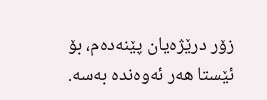زۆر درێژەیان پێنەدەم، بۆ ئێستا هەر ئەوەندە بەسە.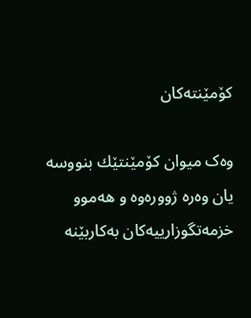کۆمێنتەکان

وەک میوان کۆمێنتێك بنووسە یان وەرە ژوورەوە و هه‌موو خزمەتگوزارییەکان به‌كاربێنه‌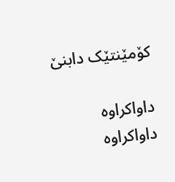کۆمێنتێک دابنێ

داواکراوە
داواکراوە